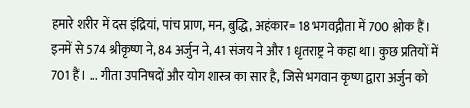हमारे शरीर में दस इंद्रियां, पांच प्राण, मन, बुद्धि, अहंकार= 18 भगवद्गीता में 700 श्लोक हैं। इनमें से 574 श्रीकृष्ण ने, 84 अर्जुन ने, 41 संजय ने और 1 धृतराष्ट्र ने कहा था। कुछ प्रतियों में 701 हैं। ... गीता उपनिषदों और योग शास्त्र का सार है, जिसे भगवान कृष्ण द्वारा अर्जुन को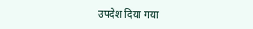उपदेश दिया गया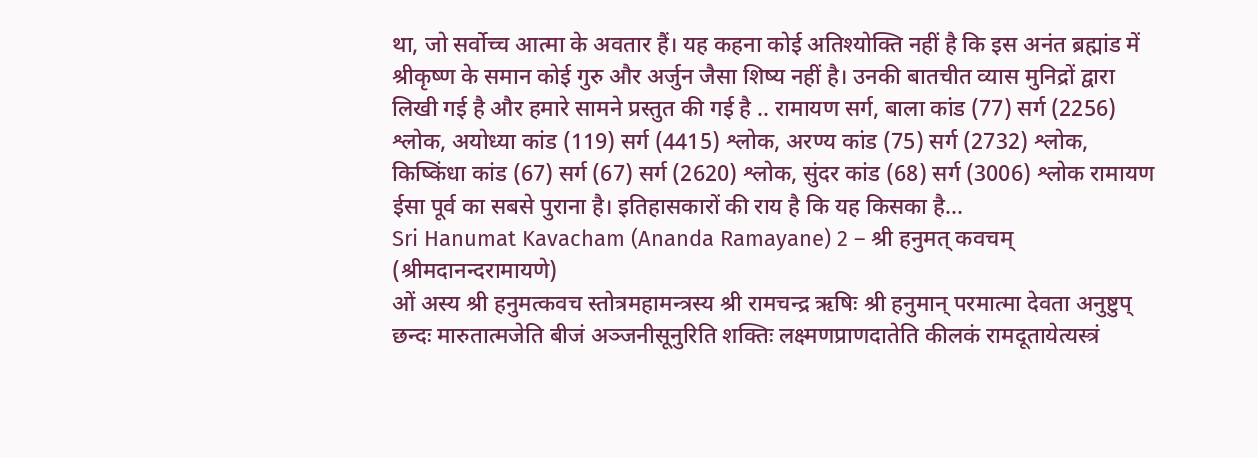था, जो सर्वोच्च आत्मा के अवतार हैं। यह कहना कोई अतिश्योक्ति नहीं है कि इस अनंत ब्रह्मांड में श्रीकृष्ण के समान कोई गुरु और अर्जुन जैसा शिष्य नहीं है। उनकी बातचीत व्यास मुनिद्रों द्वारा लिखी गई है और हमारे सामने प्रस्तुत की गई है .. रामायण सर्ग, बाला कांड (77) सर्ग (2256) श्लोक, अयोध्या कांड (119) सर्ग (4415) श्लोक, अरण्य कांड (75) सर्ग (2732) श्लोक, किष्किंधा कांड (67) सर्ग (67) सर्ग (2620) श्लोक, सुंदर कांड (68) सर्ग (3006) श्लोक रामायण ईसा पूर्व का सबसे पुराना है। इतिहासकारों की राय है कि यह किसका है...
Sri Hanumat Kavacham (Ananda Ramayane) 2 – श्री हनुमत् कवचम् (श्रीमदानन्दरामायणे)
ओं अस्य श्री हनुमत्कवच स्तोत्रमहामन्त्रस्य श्री रामचन्द्र ऋषिः श्री हनुमान् परमात्मा देवता अनुष्टुप् छन्दः मारुतात्मजेति बीजं अञ्जनीसूनुरिति शक्तिः लक्ष्मणप्राणदातेति कीलकं रामदूतायेत्यस्त्रं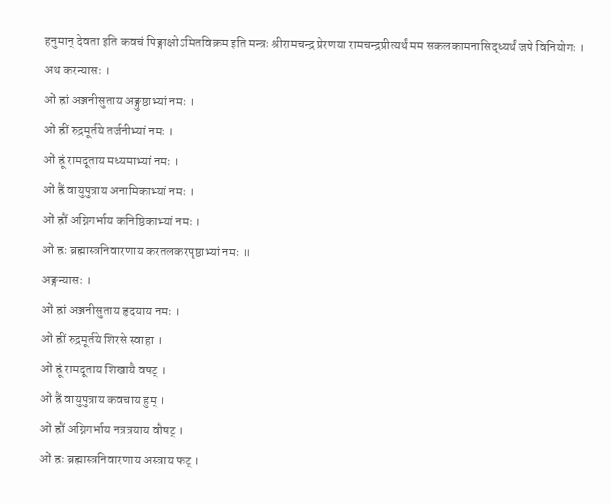हनुमान् देवता इति कवचं पिङ्गाक्षोऽमितविक्रम इति मन्त्रः श्रीरामचन्द्र प्रेरणया रामचन्द्रप्रीत्यर्थं मम सकलकामनासिद्ध्यर्थं जपे विनियोगः ।
अथ करन्यासः ।
ओं ह्रां अञ्जनीसुताय अङ्गुष्ठाभ्यां नमः ।
ओं ह्रीं रुद्रमूर्तये तर्जनीभ्यां नमः ।
ओं ह्रूं रामदूताय मध्यमाभ्यां नमः ।
ओं ह्रैं वायुपुत्राय अनामिकाभ्यां नमः ।
ओं ह्रौं अग्निगर्भाय कनिष्ठिकाभ्यां नमः ।
ओं ह्रः ब्रह्मास्त्रनिवारणाय करतलकरपृष्ठाभ्यां नमः ॥
अङ्गन्यासः ।
ओं ह्रां अञ्जनीसुताय हृदयाय नमः ।
ओं ह्रीं रुद्रमूर्तये शिरसे स्वाहा ।
ओं ह्रूं रामदूताय शिखायै वषट् ।
ओं ह्रैं वायुपुत्राय कवचाय हुम् ।
ओं ह्रौं अग्निगर्भाय नत्रत्रयाय वौषट् ।
ओं ह्रः ब्रह्मास्त्रनिवारणाय अस्त्राय फट् ।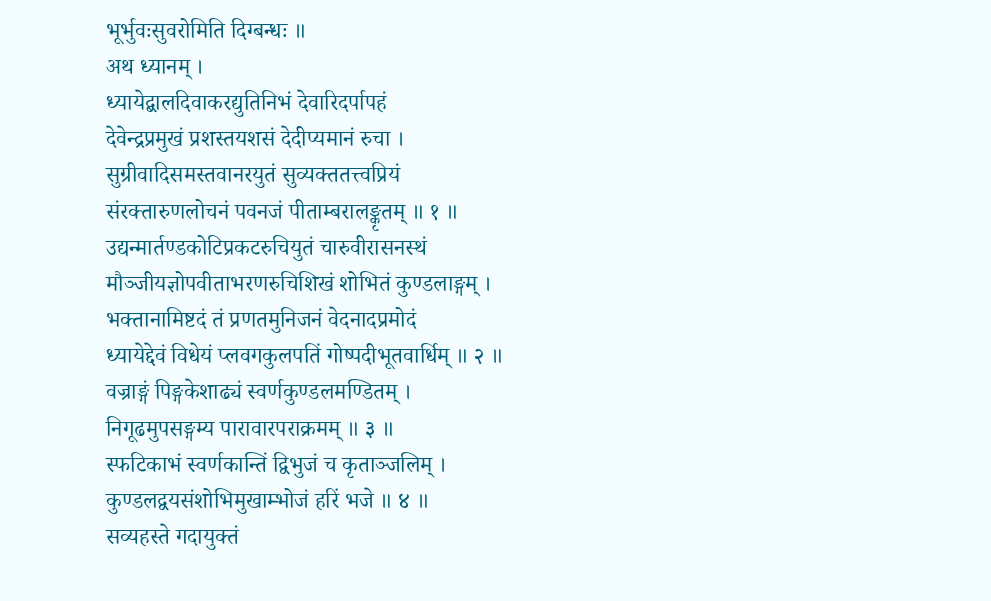भूर्भुवःसुवरोमिति दिग्बन्धः ॥
अथ ध्यानम् ।
ध्यायेद्बालदिवाकरद्युतिनिभं देवारिदर्पापहं
देवेन्द्रप्रमुखं प्रशस्तयशसं देदीप्यमानं रुचा ।
सुग्रीवादिसमस्तवानरयुतं सुव्यक्ततत्त्वप्रियं
संरक्तारुणलोचनं पवनजं पीताम्बरालङ्कृतम् ॥ १ ॥
उद्यन्मार्तण्डकोटिप्रकटरुचियुतं चारुवीरासनस्थं
मौञ्जीयज्ञोपवीताभरणरुचिशिखं शोभितं कुण्डलाङ्गम् ।
भक्तानामिष्टदं तं प्रणतमुनिजनं वेदनादप्रमोदं
ध्यायेद्देवं विधेयं प्लवगकुलपतिं गोष्पदीभूतवार्धिम् ॥ २ ॥
वज्राङ्गं पिङ्गकेशाढ्यं स्वर्णकुण्डलमण्डितम् ।
निगूढमुपसङ्गम्य पारावारपराक्रमम् ॥ ३ ॥
स्फटिकाभं स्वर्णकान्तिं द्विभुजं च कृताञ्जलिम् ।
कुण्डलद्वयसंशोभिमुखाम्भोजं हरिं भजे ॥ ४ ॥
सव्यहस्ते गदायुक्तं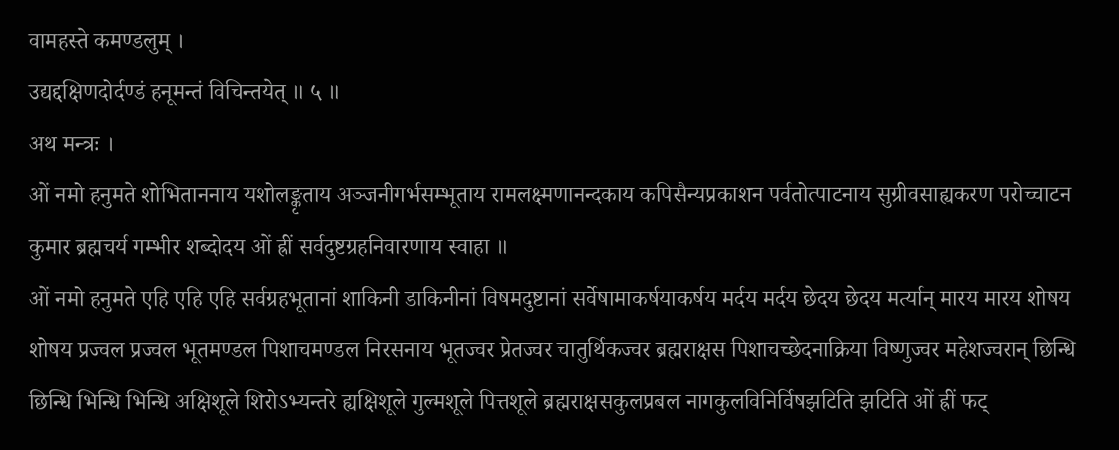वामहस्ते कमण्डलुम् ।
उद्यद्दक्षिणदोर्दण्डं हनूमन्तं विचिन्तयेत् ॥ ५ ॥
अथ मन्त्रः ।
ओं नमो हनुमते शोभिताननाय यशोलङ्कृताय अञ्जनीगर्भसम्भूताय रामलक्ष्मणानन्दकाय कपिसैन्यप्रकाशन पर्वतोत्पाटनाय सुग्रीवसाह्यकरण परोच्चाटन कुमार ब्रह्मचर्य गम्भीर शब्दोदय ओं ह्रीं सर्वदुष्टग्रहनिवारणाय स्वाहा ॥
ओं नमो हनुमते एहि एहि एहि सर्वग्रहभूतानां शाकिनी डाकिनीनां विषमदुष्टानां सर्वेषामाकर्षयाकर्षय मर्दय मर्दय छेदय छेदय मर्त्यान् मारय मारय शोषय शोषय प्रज्वल प्रज्वल भूतमण्डल पिशाचमण्डल निरसनाय भूतज्वर प्रेतज्वर चातुर्थिकज्वर ब्रह्मराक्षस पिशाचच्छेदनाक्रिया विष्णुज्वर महेशज्वरान् छिन्धि छिन्धि भिन्धि भिन्धि अक्षिशूले शिरोऽभ्यन्तरे ह्यक्षिशूले गुल्मशूले पित्तशूले ब्रह्मराक्षसकुलप्रबल नागकुलविनिर्विषझटिति झटिति ओं ह्रीं फट्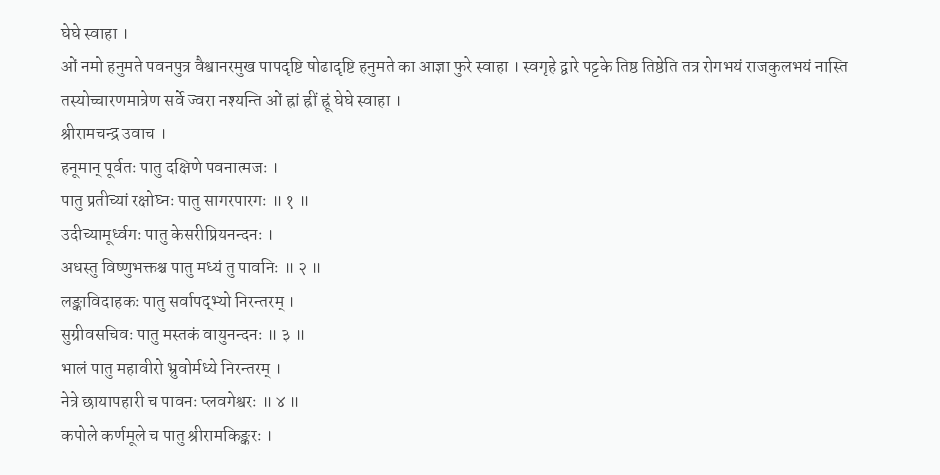घेघे स्वाहा ।
ओं नमो हनुमते पवनपुत्र वैश्वानरमुख पापदृष्टि षोढादृष्टि हनुमते का आज्ञा फुरे स्वाहा । स्वगृहे द्वारे पट्टके तिष्ठ तिष्ठेति तत्र रोगभयं राजकुलभयं नास्ति तस्योच्चारणमात्रेण सर्वे ज्वरा नश्यन्ति ओं ह्रां ह्रीं ह्रूं घेघे स्वाहा ।
श्रीरामचन्द्र उवाच ।
हनूमान् पूर्वतः पातु दक्षिणे पवनात्मजः ।
पातु प्रतीच्यां रक्षोघ्नः पातु सागरपारगः ॥ १ ॥
उदीच्यामूर्ध्वगः पातु केसरीप्रियनन्दनः ।
अधस्तु विष्णुभक्तश्च पातु मध्यं तु पावनिः ॥ २ ॥
लङ्काविदाहकः पातु सर्वापद्भ्यो निरन्तरम् ।
सुग्रीवसचिवः पातु मस्तकं वायुनन्दनः ॥ ३ ॥
भालं पातु महावीरो भ्रुवोर्मध्ये निरन्तरम् ।
नेत्रे छायापहारी च पावनः प्लवगेश्वरः ॥ ४ ॥
कपोले कर्णमूले च पातु श्रीरामकिङ्करः ।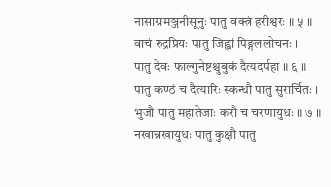नासाग्रमञ्जनीसूनुः पातु वक्त्रं हरीश्वरः ॥ ५ ॥
वाचं रुद्रप्रियः पातु जिह्वां पिङ्गललोचनः ।
पातु देवः फाल्गुनेष्टश्चुबुकं दैत्यदर्पहा ॥ ६ ॥
पातु कण्ठं च दैत्यारिः स्कन्धौ पातु सुरार्चितः ।
भुजौ पातु महातेजाः करौ च चरणायुधः ॥ ७ ॥
नखान्नखायुधः पातु कुक्षौ पातु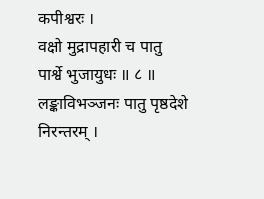कपीश्वरः ।
वक्षो मुद्रापहारी च पातु पार्श्वे भुजायुधः ॥ ८ ॥
लङ्काविभञ्जनः पातु पृष्ठदेशे निरन्तरम् ।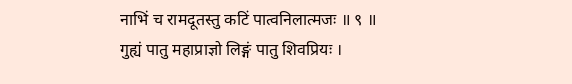नाभिं च रामदूतस्तु कटिं पात्वनिलात्मजः ॥ ९ ॥
गुह्यं पातु महाप्राज्ञो लिङ्गं पातु शिवप्रियः ।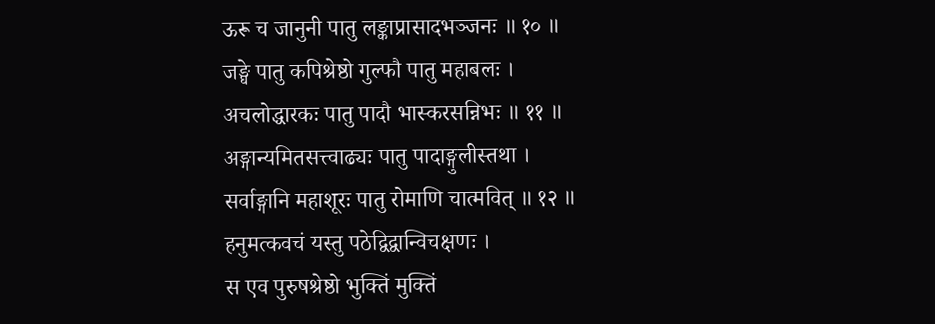ऊरू च जानुनी पातु लङ्काप्रासादभञ्जनः ॥ १० ॥
जङ्घे पातु कपिश्रेष्ठो गुल्फौ पातु महाबलः ।
अचलोद्धारकः पातु पादौ भास्करसन्निभः ॥ ११ ॥
अङ्गान्यमितसत्त्वाढ्यः पातु पादाङ्गुलीस्तथा ।
सर्वाङ्गानि महाशूरः पातु रोमाणि चात्मवित् ॥ १२ ॥
हनुमत्कवचं यस्तु पठेद्विद्वान्विचक्षणः ।
स एव पुरुषश्रेष्ठो भुक्तिं मुक्तिं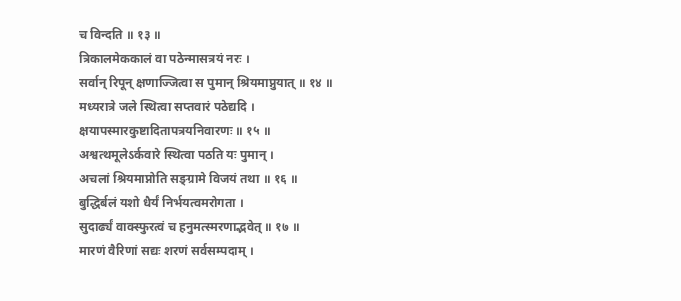च विन्दति ॥ १३ ॥
त्रिकालमेककालं वा पठेन्मासत्रयं नरः ।
सर्वान् रिपून् क्षणाज्जित्वा स पुमान् श्रियमाप्नुयात् ॥ १४ ॥
मध्यरात्रे जले स्थित्वा सप्तवारं पठेद्यदि ।
क्षयापस्मारकुष्टादितापत्रयनिवारणः ॥ १५ ॥
अश्वत्थमूलेऽर्कवारे स्थित्वा पठति यः पुमान् ।
अचलां श्रियमाप्नोति सङ्ग्रामे विजयं तथा ॥ १६ ॥
बुद्धिर्बलं यशो धैर्यं निर्भयत्वमरोगता ।
सुदार्ढ्यं वाक्स्फुरत्वं च हनुमत्स्मरणाद्भवेत् ॥ १७ ॥
मारणं वैरिणां सद्यः शरणं सर्वसम्पदाम् ।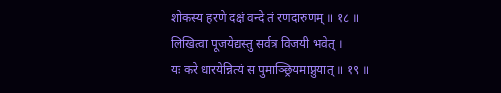शोकस्य हरणे दक्षं वन्दे तं रणदारुणम् ॥ १८ ॥
लिखित्वा पूजयेद्यस्तु सर्वत्र विजयी भवेत् ।
यः करे धारयेन्नित्यं स पुमाञ्छ्रियमाप्नुयात् ॥ १९ ॥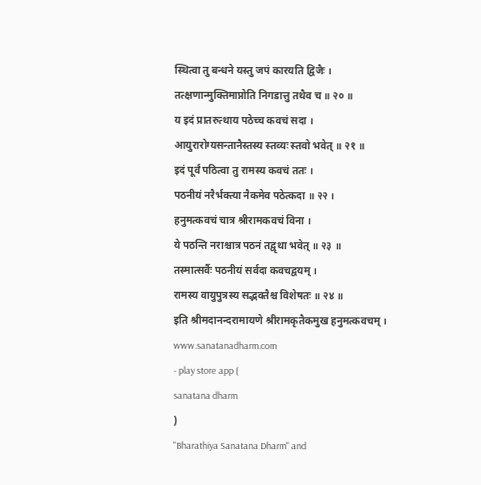स्थित्वा तु बन्धने यस्तु जपं कारयति द्विजैः ।
तत्क्षणान्मुक्तिमाप्नोति निगडात्तु तथैव च ॥ २० ॥
य इदं प्रातरुत्थाय पठेच्च कवचं सदा ।
आयुरारोग्यसन्तानैस्तस्य स्तव्यः स्तवो भवेत् ॥ २१ ॥
इदं पूर्वं पठित्वा तु रामस्य कवचं ततः ।
पठनीयं नरैर्भक्त्या नैकमेव पठेत्कदा ॥ २२ ।
हनुमत्कवचं चात्र श्रीरामकवचं विना ।
ये पठन्ति नराश्चात्र पठनं तद्वृथा भवेत् ॥ २३ ॥
तस्मात्सर्वैः पठनीयं सर्वदा कवचद्वयम् ।
रामस्य वायुपुत्रस्य सद्भक्तैश्च विशेषतः ॥ २४ ॥
इति श्रीमदानन्दरामायणे श्रीरामकृतैकमुख हनुमत्कवचम् ।
www.sanatanadharm.com
- play store app (
sanatana dharm
)
"Bharathiya Sanatana Dharm" and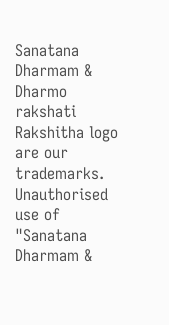Sanatana Dharmam & Dharmo rakshati Rakshitha logo are our trademarks. Unauthorised use of "Sanatana Dharmam &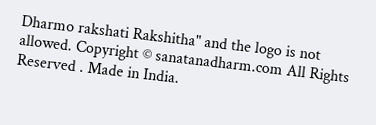Dharmo rakshati Rakshitha" and the logo is not allowed. Copyright © sanatanadharm.com All Rights Reserved . Made in India.